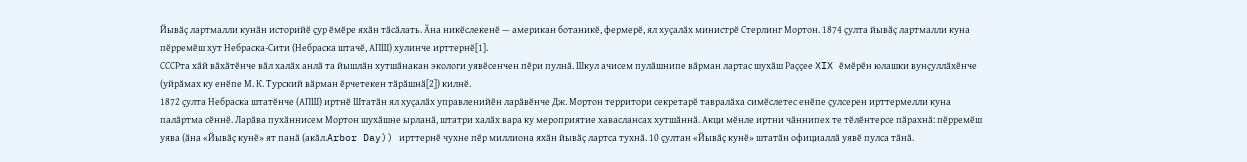Йывӑҫ лартмалли кунӑн историйӗ ҫур ӗмӗре яхӑн тӑсӑлать. Ӑна никӗслекенӗ — американ ботаникӗ, фермерӗ, ял хуҫалӑх министрӗ Стерлинг Мортон. 1874 ҫулта йывӑҫ лартмалли куна пӗрремӗш хут Небраска-Сити (Небраска штачӗ, АПШ) хулинче ирттернӗ[1].
СССРта хӑй вӑхӑтӗнче вӑл халӑх анлӑ та йышлӑн хутшӑнакан экологи уявӗсенчен пӗри пулнӑ. Шкул ачисем пулӑшнипе вӑрман лартас шухӑш Раҫҫее XIX ӗмӗрӗн юлашки вунҫуллӑхӗнче (уйрӑмах ку енӗпе М. К. Турский вӑрман ӗрчетекен тӑрӑшнӑ[2]) килнӗ.
1872 ҫулта Небраска штатӗнче (АПШ) иртнӗ Штатӑн ял хуҫалӑх управленийӗн ларӑвӗнче Дж. Мортон территори секретарӗ тавралӑха симӗслетес енӗпе ҫулсерен ирттермелли куна палӑртма сӗннӗ. Ларӑва пухӑннисем Мортон шухӑшне ырланӑ, штатри халӑх вара ку мероприятие хаваслансах хутшӑннӑ. Акци мӗнле иртни чӑннипех те тӗлӗнтерсе пӑрахнӑ: пӗрремӗш уява (ӑна «Йывӑҫ кунӗ» ят панӑ (акăл.Arbor Day)) ирттернӗ чухне пӗр миллиона яхӑн йывӑҫ лартса тухнӑ. 10 ҫултан «Йывӑҫ кунӗ» штатӑн официаллӑ уявӗ пулса тӑнӑ.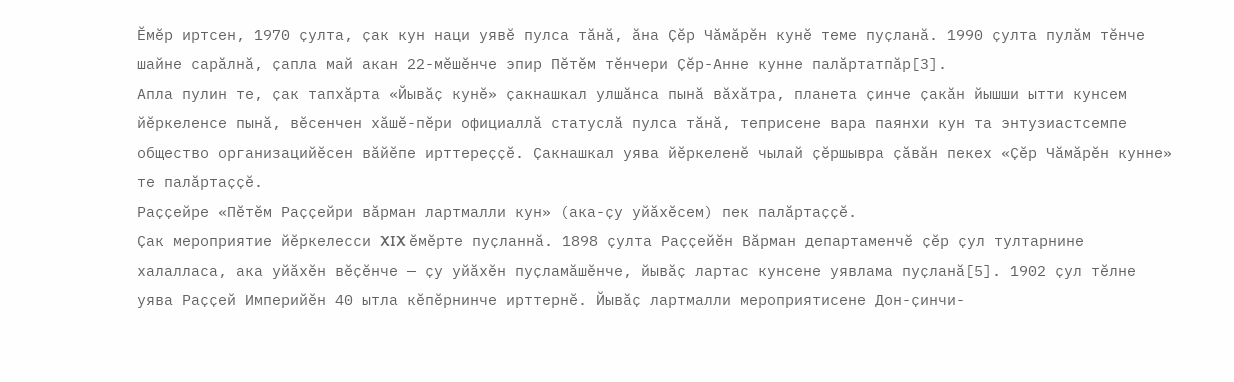Ӗмӗр иртсен, 1970 ҫулта, ҫак кун наци уявӗ пулса тӑнӑ, ӑна Ҫӗр Чӑмӑрӗн кунӗ теме пуҫланӑ. 1990 ҫулта пулӑм тӗнче шайне сарӑлнӑ, ҫапла май акан 22-мӗшӗнче эпир Пӗтӗм тӗнчери Ҫӗр-Анне кунне палӑртатпӑр[3].
Апла пулин те, ҫак тапхӑрта «Йывӑҫ кунӗ» ҫакнашкал улшӑнса пынӑ вӑхӑтра, планета ҫинче ҫакӑн йышши ытти кунсем йӗркеленсе пынӑ, вӗсенчен хӑшӗ-пӗри официаллӑ статуслӑ пулса тӑнӑ, теприсене вара паянхи кун та энтузиастсемпе общество организацийӗсен вӑйӗпе ирттереҫҫӗ. Ҫакнашкал уява йӗркеленӗ чылай ҫӗршывра ҫӑвӑн пекех «Ҫӗр Чӑмӑрӗн кунне» те палӑртаҫҫӗ.
Раҫҫейре «Пӗтӗм Раҫҫейри вӑрман лартмалли кун» (ака-ҫу уйӑхӗсем) пек палӑртаҫҫӗ.
Ҫак мероприятие йӗркелесси XIX ӗмӗрте пуҫланнӑ. 1898 ҫулта Раҫҫейӗн Вӑрман департаменчӗ ҫӗр ҫул тултарнине халалласа, ака уйӑхӗн вӗҫӗнче — ҫу уйӑхӗн пуҫламӑшӗнче, йывӑҫ лартас кунсене уявлама пуҫланӑ[5]. 1902 ҫул тӗлне уява Раҫҫей Империйӗн 40 ытла кӗпӗрнинче ирттернӗ. Йывӑҫ лартмалли мероприятисене Дон-ҫинчи-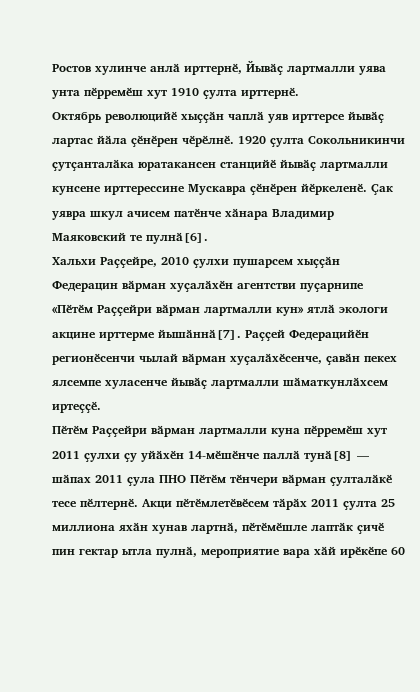Ростов хулинче анлӑ ирттернӗ, Йывӑҫ лартмалли уява унта пӗрремӗш хут 1910 ҫулта ирттернӗ.
Октябрь революцийӗ хыҫҫӑн чаплӑ уяв ирттерсе йывӑҫ лартас йӑла ҫӗнӗрен чӗрӗлнӗ. 1920 ҫулта Сокольникинчи ҫутҫанталӑка юратакансен станцийӗ йывӑҫ лартмалли кунсене ирттерессине Мускавра ҫӗнӗрен йӗркеленӗ. Ҫак уявра шкул ачисем патӗнче хӑнара Владимир Маяковский те пулнӑ[6].
Хальхи Раҫҫейре, 2010 ҫулхи пушарсем хыҫҫӑн Федерацин вӑрман хуҫалӑхӗн агентстви пуҫарнипе «Пӗтӗм Раҫҫейри вӑрман лартмалли кун» ятлӑ экологи акцине ирттерме йышӑннӑ[7]. Раҫҫей Федерацийӗн регионӗсенчи чылай вӑрман хуҫалӑхӗсенче, ҫавӑн пекех ялсемпе хуласенче йывӑҫ лартмалли шӑматкунлӑхсем иртеҫҫӗ.
Пӗтӗм Раҫҫейри вӑрман лартмалли куна пӗрремӗш хут 2011 ҫулхи ҫу уйӑхӗн 14-мӗшӗнче паллӑ тунӑ[8] — шӑпах 2011 ҫула ПНО Пӗтӗм тӗнчери вӑрман ҫулталӑкӗ тесе пӗлтернӗ. Акци пӗтӗмлетӗвӗсем тӑрӑх 2011 ҫулта 25 миллиона яхӑн хунав лартнӑ, пӗтӗмӗшле лаптӑк ҫичӗ пин гектар ытла пулнӑ, мероприятие вара хӑй ирӗкӗпе 60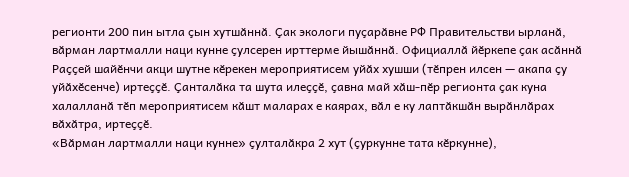регионти 200 пин ытла ҫын хутшӑннӑ. Ҫак экологи пуҫарӑвне РФ Правительстви ырланӑ, вӑрман лартмалли наци кунне ҫулсерен ирттерме йышӑннӑ. Официаллӑ йӗркепе ҫак асӑннӑ Раҫҫей шайӗнчи акци шутне кӗрекен мероприятисем уйӑх хушши (тӗпрен илсен — акапа ҫу уйӑхӗсенче) иртеҫҫӗ. Ҫанталӑка та шута илеҫҫӗ, ҫавна май хӑш-пӗр регионта ҫак куна халалланӑ тӗп мероприятисем кӑшт маларах е каярах, вӑл е ку лаптӑкшӑн вырӑнлӑрах вӑхӑтра, иртеҫҫӗ.
«Вӑрман лартмалли наци кунне» ҫулталӑкра 2 хут (ҫуркунне тата кӗркунне),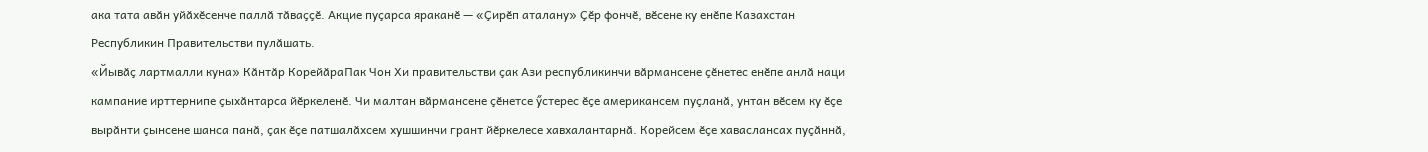ака тата авӑн уйӑхӗсенче паллӑ тӑваҫҫӗ. Акцие пуҫарса яраканӗ — «Ҫирӗп аталану» Ҫӗр фончӗ, вӗсене ку енӗпе Казахстан Республикин Правительстви пулӑшать.
«Йывӑҫ лартмалли куна» Кӑнтӑр КорейӑраПак Чон Хи правительстви ҫак Ази республикинчи вӑрмансене ҫӗнетес енӗпе анлӑ наци кампание ирттернипе ҫыхӑнтарса йӗркеленӗ. Чи малтан вӑрмансене ҫӗнетсе ӳстерес ӗҫе американсем пуҫланӑ, унтан вӗсем ку ӗҫе вырӑнти ҫынсене шанса панӑ, ҫак ӗҫе патшалӑхсем хушшинчи грант йӗркелесе хавхалантарнӑ. Корейсем ӗҫе хаваслансах пуҫӑннӑ,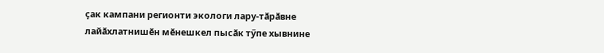ҫак кампани регионти экологи лару-тӑрӑвне лайӑхлатнишӗн мӗнешкел пысӑк тӳпе хывнине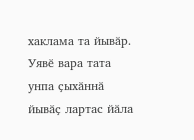хаклама та йывӑр. Уявӗ вара тата унпа ҫыхӑннӑ йывӑҫ лартас йӑла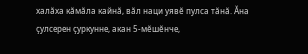халӑха кӑмӑла кайнӑ, вӑл наци уявӗ пулса тӑнӑ. Ӑна ҫулсерен ҫуркунне, акан 5-мӗшӗнче,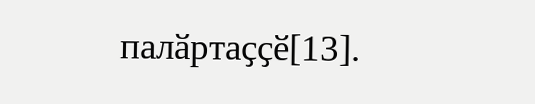палӑртаҫҫӗ[13].